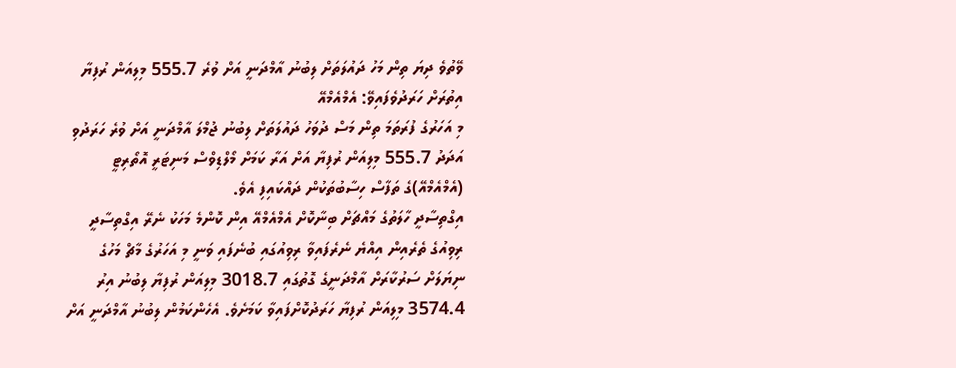ވޭތުވެ ދިޔަ ތިން މަހު ދައުލަތަށް ލިބުނު އާމްދަނީ އަށް ވުރެ 555.7 މިލިއަން ރުފިޔާ އިތުރަށް ހަރަދުވެފައިވޭ: އެމްއެމްއޭ
މި އަހަރުގެ ފުރަތަމަ ތިން މަސް ދުވަހު ދައުލަތަށް ލިބުނު ޖުމްލަ އާމްދަނީ އަށް ވުރެ ހަރަދުވި އަދަދު 555.7 މިލިއަން ރުފިޔާ އަށް އަރާ ކަމަށް މޯލްޑިވްސް މަނިޓަރީ އޮތޯރިޓީ (އެމްއެމްއޭ)ގެ ތަފާސް ހިސާބުތަކުން ދައްކައިފި އެވެ.
އިގްތިސާދީ ހާލަތުގެ މައްޗަށް ބިނާކޮށް އެމްއެމްއޭ އިން ކޮންމެ މަހަކު ނެރޭ އިގްތިސާދީ ރިވިއުގެ ތެރެއިން އިއްޔެ ނެރެފައިވާ ރިވިއުގައި ބުނެފައި ވަނީ މި އަހަރުގެ މާޗް މަހުގެ ނިޔަލަށް ސަރުކާރަށް އާމްދަނީގެ ގޮތުގައި 3018.7 މިލިއަން ރުފިޔާ ލިބުނު އިރު 3574.4 މިލިއަން ރުފިޔާ ހަރަދުކޮށްފައިވާ ކަމަށެވެ. އެހެންކަމުން ލިބުނު އާމްދަނީ އަށް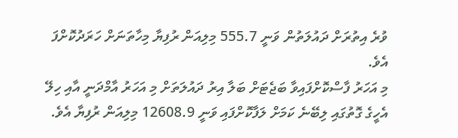ވުރެ އިތުރަށް ދައުލަތުން ވަނީ 555.7 މިލިއަން ރުފިޔާ މިހާތަނަށް ހަރަދުކޮށްފަ އެވެ.
މި އަހަރު ފާސްކޮށްފައިވާ ބަޖެޓަށް ބަލާ އިރު ދައުލަތަށް މި އަހަރު އާމްދަނީ އާއި ހިލޭ އެހީގެ ގޮތުގައި ލިބޭނެ ކަމަށް ލަފާކޮށްފައި ވަނީ 12608.9 މިލިއަން ރުފިޔާ އެވެ.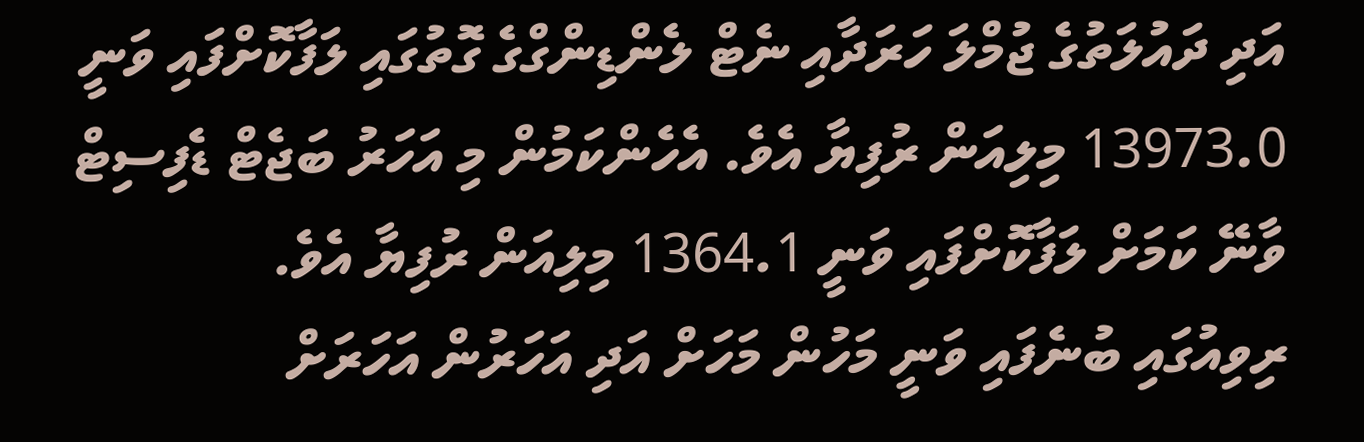އަދި ދައުލަތުގެ ޖުމްލަ ހަރަދާއި ނެޓް ލެންޑިންގްގެ ގޮތުގައި ލަފާކޮށްފައި ވަނީ 13973.0 މިލިއަން ރުފިޔާ އެވެ. އެހެންކަމުން މި އަހަރު ބަޖެޓް ޑެފިސިޓް ވާނޭ ކަމަށް ލަފާކޮށްފައި ވަނީ 1364.1 މިލިއަން ރުފިޔާ އެވެ.
ރިވިއުގައި ބުނެފައި ވަނީ މަހުން މަހަށް އަދި އަހަރުން އަހަރަށް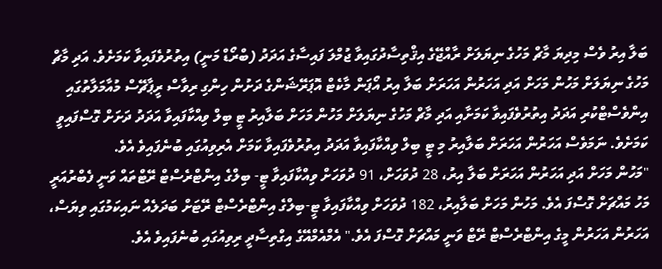ބަލާ އިރު ވެސް މިދިޔަ މާޗް މަހުގެ ނިޔަލަށް ރާއްޖޭގެ އިޤްތިސާދުގައިވާ ޖުމްލަ ފައިސާގެ އަދަދު (ބްރޯޑް މަނީ) އިތުރުވެފައިވާ ކަމަށެވެ. އަދި މާޗް މަހުގެ ނިޔަލަށް މަހުން މަހަށް އަދި އަހަރުން އަހަރަށް ބަލާ އިރު އޯޕަން މާކެޓް އޮޕަރޭޝަންގެ ދަށުން ހިންގި ރިވާސް ރީޕާޗޭސް މުއާމަލާތުގައި އިންވެސްޓްކުރި އަދަދު އިތުރުވެފައިވާ ކަމަށާއި އަދި މާޗް މަހުގެ ނިޔަލަށް މަހުން މަހަށް ބަލާއިރު ޓީ ބިލް ވިއްކާފައިވާ އަދަދު ދަށަށް ގޮސްފައިވީ ކަމަށެވެ. ނަމަވެސް އަހަރުން އަހަރަށް ބަލާއިރު މި ޓީ ބިލް ވިއްކާފައިވާ އަދަދު އިތުރުވެފައިވާ ކަމަށް އެރިވިއުގައި ބުނެފައިވެ އެވެ.
"މަހުން މަހަށް އަދި އަހަރުން އަހަރަށް ބަލާ އިރު، 28 ދުވަހަށް، 91 ދުވަހަށް ވިއްކާފައިވާ ޓީ- ބިލްގެ އިންޓްރެސްޓް ރޭޓްތައް ވަނީ ފެބްރުއަރީ މަހު މައްޗަށް ގޮސްފަ އެވެ. މަހުން މަހަށް ބަލާއިރު، 182 ދުވަހަށް ވިއްކާފައިވާ ޓީ-ބިލްގެ އިންޓްރެސްޓް ރޭޓަށް ބަދަލެއް ނައިކަމުގައި ވިޔަސް، އަހަރުން އަހަރުން މީގެ އިންޓްރެސްޓް ރޭޓް ވަނީ މައްޗަށް ގޮސްފަ އެވެ." އެމްއެމްއޭގެ އިގްތިސާދީ ރިވިއުގައި ބުނެފައިވެ އެވެ.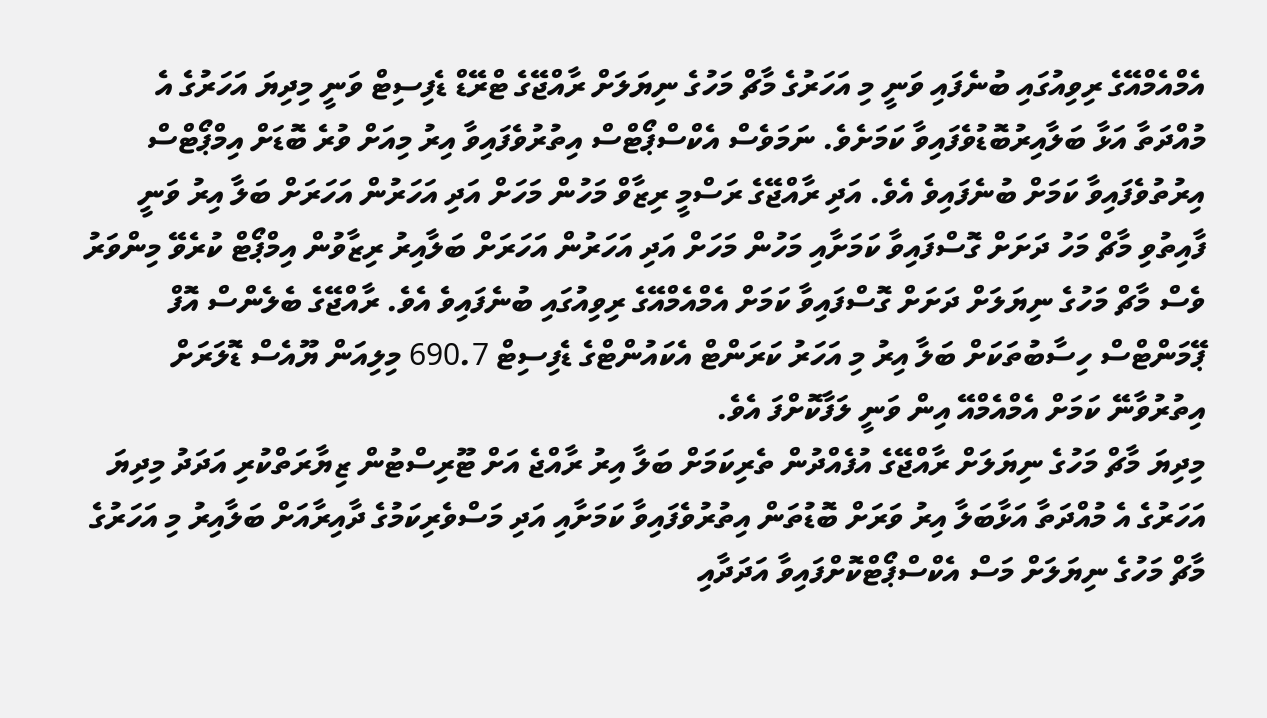އެމްއެމްއޭގެ ރިވިއުގައި ބުނެފައި ވަނީ މި އަހަރުގެ މާޗް މަހުގެ ނިޔަލަށް ރާއްޖޭގެ ޓްރޭޑް ޑެފިސިޓް ވަނީ މިދިޔަ އަހަރުގެ އެ މުއްދަތާ އަޅާ ބަލާއިރުބޮޑުވެފައިވާ ކަމަށެވެ. ނަމަވެސް އެކްސްޕޯޓްސް އިތުރުވެފައިވާ އިރު މިއަށް ވުރެ ބޮޑަށް އިމްޕޯޓްސް އިރުތުވެފައިވާ ކަމަށް ބުނެފައިވެ އެވެ. އަދި ރާއްޖޭގެ ރަސްމީ ރިޒާވް މަހުން މަހަށް އަދި އަހަރުން އަހަރަށް ބަލާ އިރު ވަނީ ފާއިތުވި މާޗް މަހު ދަށަށް ގޮސްފައިވާ ކަމަށާއި މަހުން މަހަށް އަދި އަހަރުން އަހަރަށް ބަލާއިރު ރިޒާވުން އިމްޕޯޓް ކުރެވޭ މިންވަރު ވެސް މާޗް މަހުގެ ނިޔަލަށް ދަށަށް ގޮސްފައިވާ ކަމަށް އެމްއެމްއޭގެ ރިވިއުގައި ބުނެފައިވެ އެވެ. ރާއްޖޭގެ ބެލެންސް އޮފް ޕޭމަންޓްސް ހިސާބުތަކަށް ބަލާ އިރު މި އަހަރު ކަރަންޓް އެކައުންޓްގެ ޑެފިސިޓް 690.7 މިލިއަން ޔޫއެސް ޑޮލަރަށް އިތުރުވާނޭ ކަމަށް އެމްއެމްއޭ އިން ވަނީ ލަފާކޮށްފަ އެވެ.
މިދިޔަ މާޗް މަހުގެ ނިޔަލަށް ރާއްޖޭގެ އުފެއްދުން ތެރިކަމަށް ބަލާ އިރު ރާއްޖެ އަށް ޓޫރިސްޓުން ޒިޔާރަތްކުރި އަދަދު މިދިޔަ އަހަރުގެ އެ މުއްދަތާ އަޅާބަލާ އިރު ވަރަށް ބޮޑުތަން އިތުރުވެފައިވާ ކަމަށާއި އަދި މަސްވެރިކަމުގެ ދާއިރާއަށް ބަލާއިރު މި އަހަރުގެ މާޗް މަހުގެ ނިޔަލަށް މަސް އެކްސްޕޯޓްކޮށްފައިވާ އަދަދާއި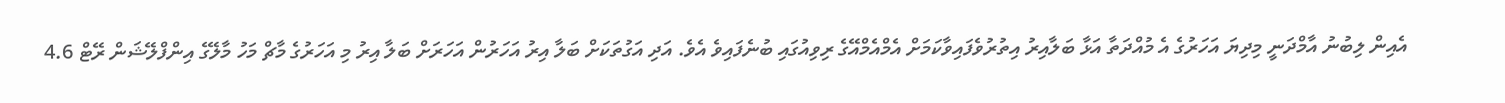އެއިން ލިބުނު އާމްދަނީ މިދިޔަ އަހަރުގެ އެ މުއްދަތާ އަޅާ ބަލާއިރު އިތުރުވެފައިވާކަމަށް އެމްއެމްއޭގެ ރިވިއުގައި ބުނެފައިވެ އެވެ. އަދި އަގުތަކަށް ބަލާ އިރު އަހަރުން އަހަރަށް ބަލާ އިރު މި އަހަރުގެ މާޗް މަހު މާލޭގެ އިންފްލޭޝަން ރޭޓް 4.6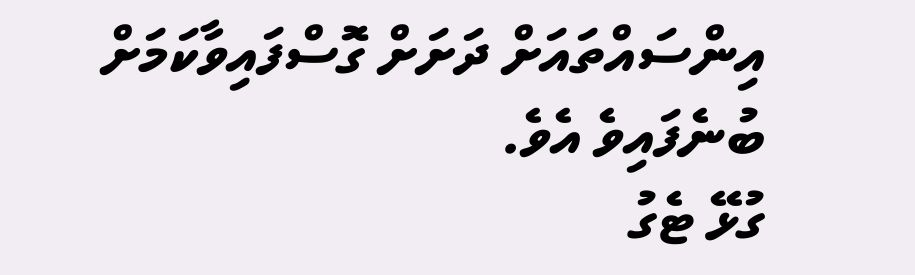އިންސައްތައަށް ދަށަށް ގޮސްފައިވާކަމަށް ބުނެފައިވެ އެވެ.
ގުޅޭ ޓެގު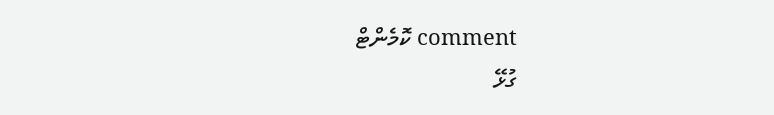comment ކޮމެންޓް
ގުޅޭ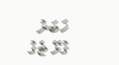ޚަބަރު
ގުޅޭ ޓެގު